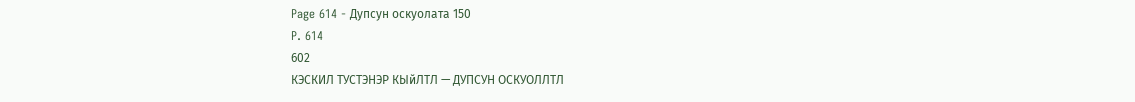Page 614 - Дупсун оскуолата 150
P. 614
602
КЭСКИЛ ТУСТЭНЭР КЫйЛТЛ — ДУПСУН ОСКУОЛЛТЛ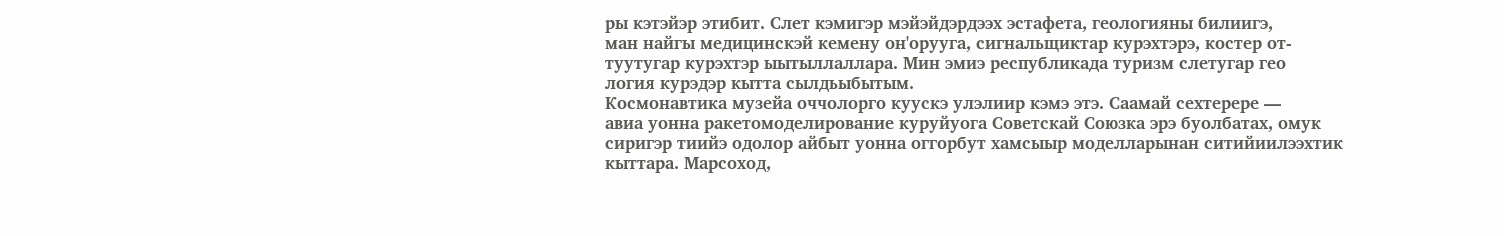ры кэтэйэр этибит. Слет кэмигэр мэйэйдэрдээх эстафета, геологияны билиигэ,
ман найгы медицинскэй кемену он'орууга, сигнальщиктар курэхтэрэ, костер от-
туутугар курэхтэр ыытыллаллара. Мин эмиэ республикада туризм слетугар гео
логия курэдэр кытта сылдьыбытым.
Космонавтика музейа оччолорго куускэ улэлиир кэмэ этэ. Саамай сехтерере —
авиа уонна ракетомоделирование куруйуога Советскай Союзка эрэ буолбатах, омук
сиригэр тиийэ одолор айбыт уонна оггорбут хамсыыр моделларынан ситийиилээхтик
кыттара. Марсоход,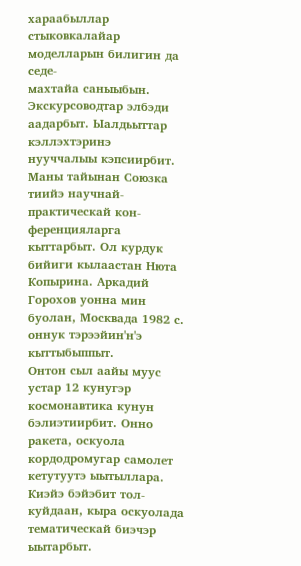хараабыллар стыковкалайар моделларын билигин да седе-
махтайа саныыбын. Экскурсоводтар элбэди аадарбыт. Ыалдьыттар кэллэхтэринэ
нууччалыы кэпсиирбит. Маны тайынан Союзка тиийэ научнай-практическай кон-
ференцияларга кыттарбыт. Ол курдук бийиги кылаастан Нюта Копырина. Аркадий
Горохов уонна мин буолан, Москвада 1982 с. оннук тэрээйин'н'э кыттыбыппыт.
Онтон сыл аайы муус устар 12 кунугэр космонавтика кунун бэлиэтиирбит. Онно
ракета, оскуола кордодромугар самолет кетутуутэ ыытыллара. Киэйэ бэйэбит тол-
куйдаан, кыра оскуолада тематическай биэчэр ыытарбыт.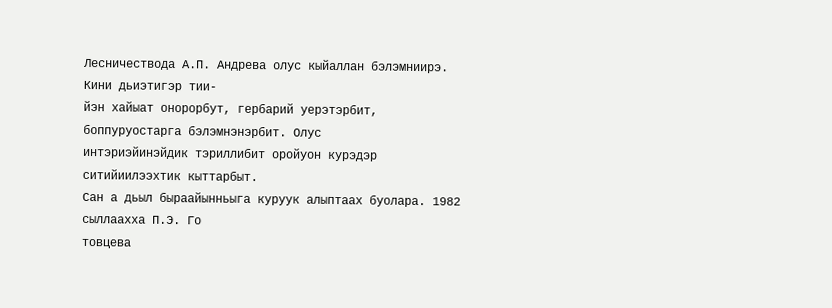Лесничествода А.П. Андрева олус кыйаллан бэлэмниирэ. Кини дьиэтигэр тии-
йэн хайыат онорорбут, гербарий уерэтэрбит, боппуруостарга бэлэмнэнэрбит. Олус
интэриэйинэйдик тэриллибит оройуон курэдэр ситийиилээхтик кыттарбыт.
Сан а дьыл быраайынньыга куруук алыптаах буолара. 1982 сыллаахха П.Э. Го
товцева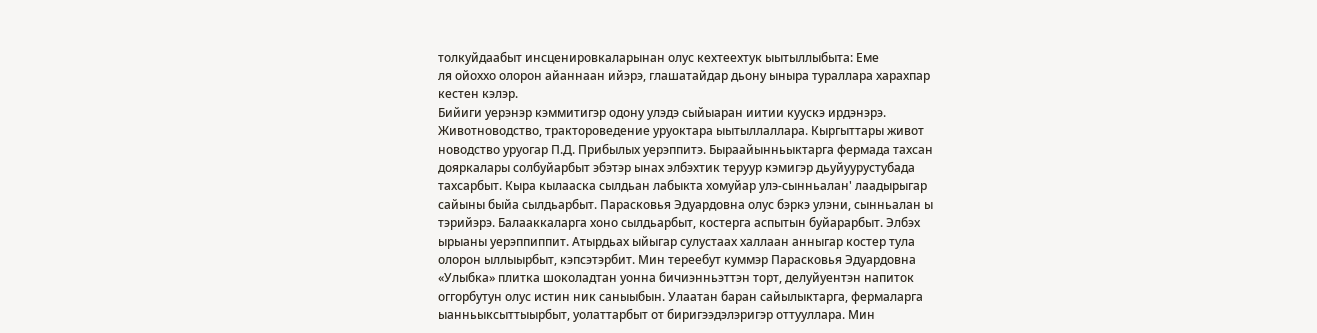толкуйдаабыт инсценировкаларынан олус кехтеехтук ыытыллыбыта: Еме
ля ойоххо олорон айаннаан ийэрэ, глашатайдар дьону ыныра тураллара харахпар
кестен кэлэр.
Бийиги уерэнэр кэммитигэр одону улэдэ сыйыаран иитии куускэ ирдэнэрэ.
Животноводство, трактороведение уруоктара ыытыллаллара. Кыргыттары живот
новодство уруогар П.Д. Прибылых уерэппитэ. Быраайынньыктарга фермада тахсан
дояркалары солбуйарбыт эбэтэр ынах элбэхтик теруур кэмигэр дьуйуурустубада
тахсарбыт. Кыра кылааска сылдьан лабыкта хомуйар улэ-сынньалан' лаадырыгар
сайыны быйа сылдьарбыт. Парасковья Эдуардовна олус бэркэ улэни, сынньалан ы
тэрийэрэ. Балааккаларга хоно сылдьарбыт, костерга аспытын буйарарбыт. Элбэх
ырыаны уерэппиппит. Атырдьах ыйыгар сулустаах халлаан анныгар костер тула
олорон ыллыырбыт, кэпсэтэрбит. Мин тереебут куммэр Парасковья Эдуардовна
«Улыбка» плитка шоколадтан уонна бичиэнньэттэн торт, делуйуентэн напиток
оггорбутун олус истин ник саныыбын. Улаатан баран сайылыктарга, фермаларга
ыанньыксыттыырбыт, уолаттарбыт от биригээдэлэригэр оттууллара. Мин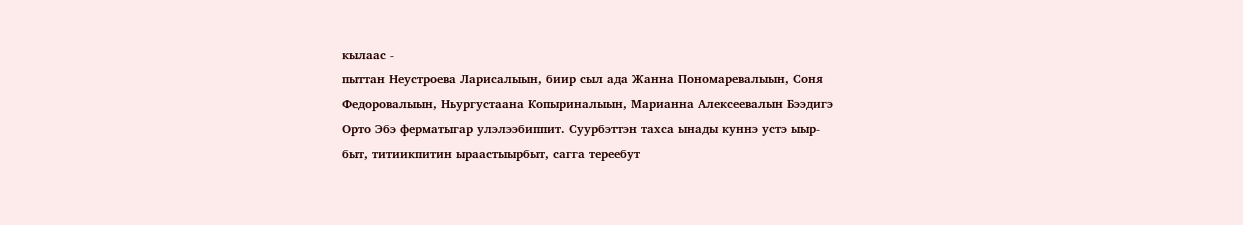кылаас -
пыттан Неустроева Ларисалыын, биир сыл ада Жанна Пономаревалыын, Соня
Федоровалыын, Ньургустаана Копыриналыын, Марианна Алексеевалын Бээдигэ
Орто Эбэ ферматыгар улэлээбиппит. Суурбэттэн тахса ынады куннэ устэ ыыр-
быт, титиикпитин ыраастыырбыт, сагга тереебут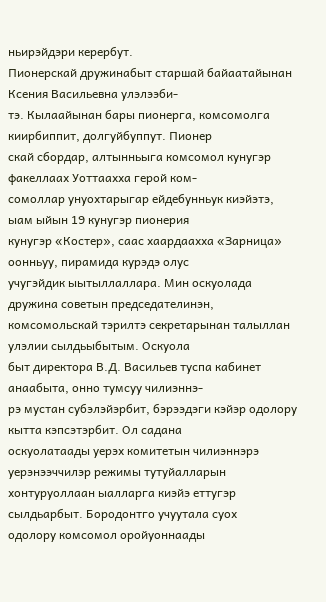ньирэйдэри керербут.
Пионерскай дружинабыт старшай байаатайынан Ксения Васильевна улэлээби-
тэ. Кылаайынан бары пионерга, комсомолга киирбиппит, долгуйбуппут. Пионер
скай сбордар, алтынньыга комсомол кунугэр факеллаах Уоттаахха герой ком-
сомоллар унуохтарыгар ейдебунньук киэйэтэ, ыам ыйын 19 кунугэр пионерия
кунугэр «Костер», саас хаардаахха «Зарница» оонньуу, пирамида курэдэ олус
учугэйдик ыытыллаллара. Мин оскуолада дружина советын председателинэн,
комсомольскай тэрилтэ секретарынан талыллан улэлии сылдьыбытым. Оскуола
быт директора В.Д. Васильев туспа кабинет анаабыта, онно тумсуу чилиэннэ-
рэ мустан субэлэйэрбит, бэрээдэги кэйэр одолору кытта кэпсэтэрбит. Ол садана
оскуолатаады уерэх комитетын чилиэннэрэ уерэнээччилэр режимы тутуйалларын
хонтуруоллаан ыалларга киэйэ еттугэр сылдьарбыт. Бородонтго учуутала суох
одолору комсомол оройуоннаады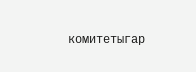комитетыгар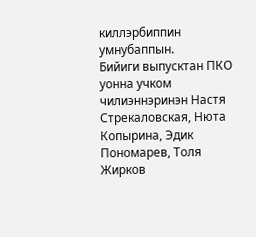киллэрбиппин умнубаппын.
Бийиги выпусктан ПКО уонна учком чилиэннэринэн Настя Стрекаловская, Нюта
Копырина, Эдик Пономарев, Толя Жирков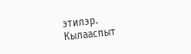этилэр.
Кылааспыт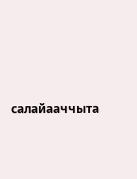салайааччыта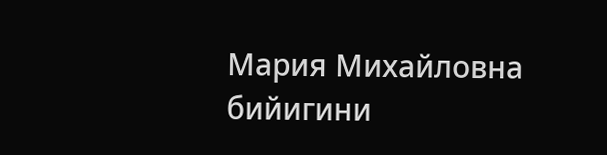Мария Михайловна бийигини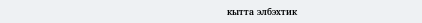кытта элбэхтик